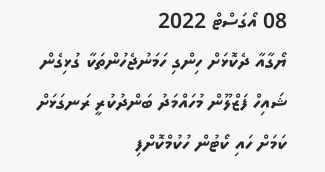08 އޯގަސްޓް 2022
ޔޯގާއާ ދެކޮޅަށް ހިންގި ހަމަނުޖެހުންތަކާ ގުޅިގެން ޝައިހް ފަޒްލޫން މުހައްމަދު ބަންދުކުރީ ރަނގަޅަށް ކަމަށް ހައި ކޯޓުން ހުކުމްކޮށްފި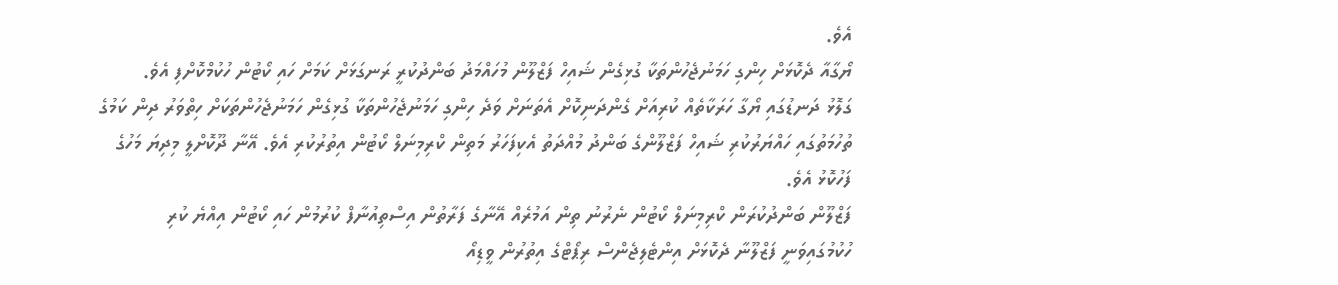އެވެ.
ޔޯގާއާ ދެކޮޅަށް ހިންގި ހަމަނުޖެހުންތަކާ ގުޅިގެން ޝައިހް ފަޒްލޫން މުހައްމަދު ބަންދުކުރީ ރަނގަޅަށް ކަމަށް ހައި ކޯޓުން ހުކުމްކޮށްފި އެވެ.
ގަލޮޅު ދަނޑުގައި ޔޯގާ ހަރަކާތެއް ކުރިއަށް ގެންދަނިކޮށް އެތަނަށް ވަދެ ހިންގި ހަމަނުޖެހުންތަކާ ގުޅިގެން ހަމަނުޖެހުންތަކަށް ހިތްވަރު ދިން ކަމުގެ ތުހުމަތުގައި ހައްޔަރުކުރި ޝައިހް ފަޒްލޫންގެ ބަންދު މުއްދަތު އެކިފަހަރު މަތިން ކްރިމިނަލް ކޯޓުން އިތުރުކުރި އެވެ. އޭނާ ދޫކޮށްލީ މިދިޔަ މަހުގެ ފަހުކޮޅު އެވެ.
ފަޒްލޫން ބަންދުކުރަން ކްރިމިނަލް ކޯޓުން ނެރުނު ތިން އަމުރެއް އޭނާގެ ފަރާތުން އިސްތިއުނާފް ކުރުމުން ހައި ކޯޓުން އިއްޔެ ކުރި ހުކުމުގައިވަނީ ފަޒްލޫނާ ދެކޮޅަށް އިންޓެލިޖެންސް ރިޕޯޓްގެ އިތުރުން ވީޑިއޯ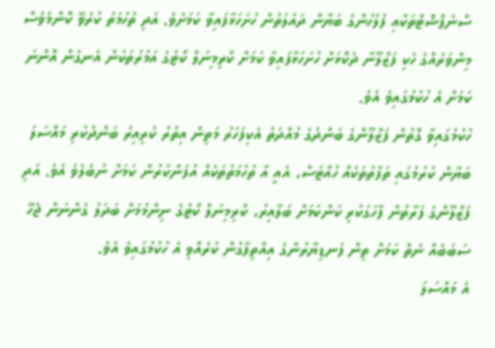ސްނެޕްޝޮޓްތަކާއި ފުލުހުންގެ ބަޔާން ދައުލަތުން ހުށަހަޅާފައިވާ ކަމަށެވެ. އަދި ތުހުމަތު ކުރެވޭ ކޮންމެވެސް މިންވަރެއްގެ ހެކި ފަޒްލޫނާ ދެކޮޅަށް ހުށަހަޅާފައިވާ ކަމަށް ކްރިމިނަލް ކޯޓުގެ އަމުރުތަކުން އެނގެން އޮންނަ ކަމަށް އެ ހުކުމުގައިވެ އެވެ.
ހުކުމުގައިވާ ގޮތުން ފަޒްލޫންގެ ބަންދުގެ މުއްދަތު އެކިފަހަރު މަތިން އިތުރު ކުރިއިރު ބަންދުކުރި މައްސަލަ ބަޔާން ކުރުމުގައި ތަފާތުތަކެއް ހުއްޓަސް، އެއީ އާ ތުހުމަތުތަކެއް އުފަންކުރުން ކަމަށް ނުބެލެވެ އެވެ. އަދި ފަޒްލޫންގެ ފަރާތުން ފާހަގަކުރި ކަންކަމަށް ބަލާއިރު، ކްރިމިނަލް ކޯޓުގެ ނިންމުމަށް ބަދަލު ގެންނަން ޖެހޭ ސަބަބެއް ނެތް ކަމަށް ތިން ފަނޑިޔާރުންގެ އިއްތިފާގުން ކުރެއްވި އެ ހުކުމުގައިވެ އެވެ.
އެ މައްސަލަ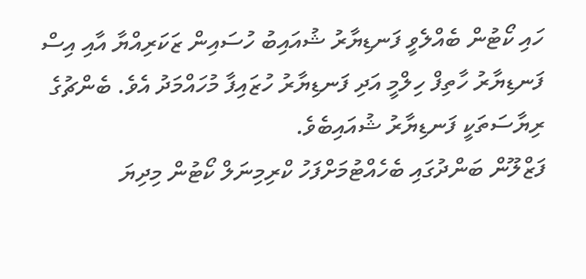ހައި ކޯޓުން ބެއްލެވީ ފަނޑިޔާރު ޝުއައިބު ހުސައިން ޒަކަރިއްޔާ އާއި އިސް ފަނޑިޔާރު ހާތިފް ހިލްމީ އަދި ފަނޑިޔާރު ހުޒައިފާ މުހައްމަދު އެވެ. ބެންޗުގެ ރިޔާސަތަކީ ފަނޑިޔާރު ޝުއައިބެވެ.
ފަޒްލޫން ބަންދުގައި ބެހެއްޓުމަށްފަހު ކްރިމިނަލް ކޯޓުން މިދިޔަ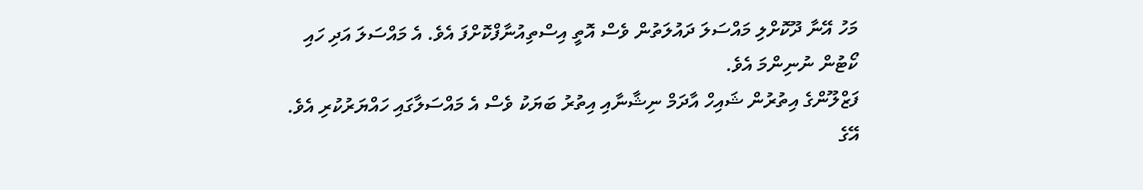މަހު އޭނާ ދޫކޮށްލި މައްސަލަ ދައުލަތުން ވެސް އޮތީ އިސްތިއުނާފްކޮށްފަ އެވެ. އެ މައްސަލަ އަދި ހައި ކޯޓުން ނުނިންމަ އެވެ.
ފަޒްލޫންގެ އިތުރުން ޝައިހް އާދަމް ނިޝާނާއި އިތުރު ބަޔަކު ވެސް އެ މައްސަލާގައި ހައްޔަރުކުރި އެވެ. އޭގެ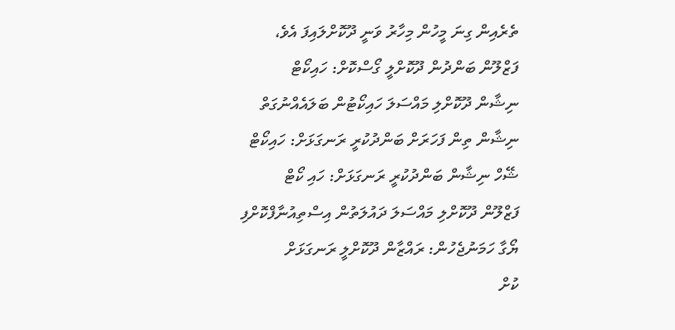ތެރެއިން ގިނަ މީހުން މިހާރު ވަނީ ދޫކޮށްލައިފަ އެވެ،
ފަޒްލޫން ބަންދުން ދޫކޮށްލީ ގޯސްކޮށް: ހައިކޯޓް
ނިޝާން ދޫކޮށްލި މައްސަލަ ހައިކޯޓުން ބަލައެއްނުގަތް
ނިޝާން ތިން ފަހަރަށް ބަންދުކުރީ ރަނގަޅަށް: ހައިކޯޓް
ޝޭހް ނިޝާން ބަންދުކުރީ ރަނގަޅަށް: ހައި ކޯޓް
ފަޒްލޫން ދޫކޮށްލި މައްސަލަ ދައުލަތުން އިސްތިއުނާފްކޮށްފި
ޔޯގާ ހަމަނުޖެހުން: ރައްޒާން ދޫކޮށްލީ ރަނގަޅަށް
ކުށް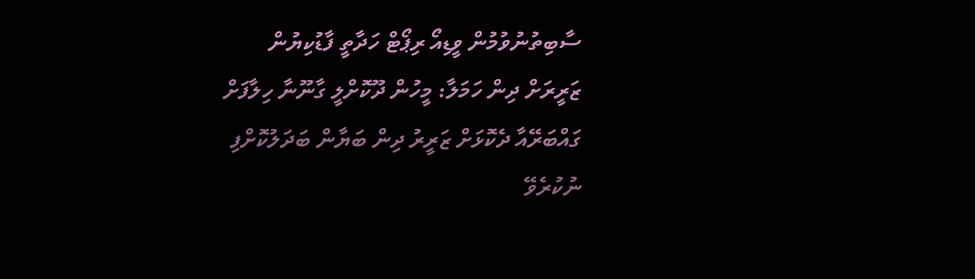ސާބިތުނުވުމުން ވީޑިއޯ ރިޕޯޓް ހަދާތީ ފާޑުކިޔުން
ޒަރީރަށް ދިން ހަމަލާ: މީހުން ދޫކޮށްލީ ގާނޫނާ ހިލާފަށް
ގައްބަރޭއާ ދެކޮޅަށް ޒަރީރު ދިން ބަޔާން ބަދަލުކޮށްފި
ނުކުރެވޭ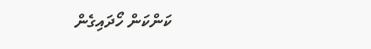ކަންކަން ހޯދައިގެން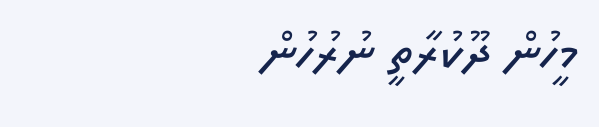މީހުން ދޫކުރާތީ ނުރުހުން